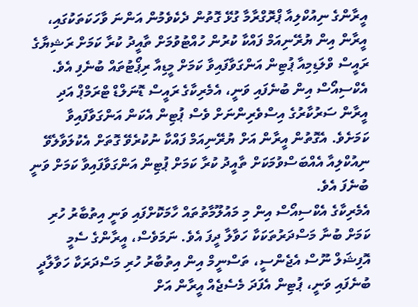އީރާންގެ ނިއުކްލިއާ ޕްރޮގްރާމާ ގުޅޭ ގޮތުން ދެކެވެމުން އަންނަ ވާހަކަތަކުގައި، އީރާން އިން ޔުރޭނިއަމް ފައްކާ ކުރުން ހުއްޓުވުމަށް ތާއީދު ކުރާ ކަމަށް ރަޝިޔާގެ ރައީސް ވްލަޑިމިއާ ޕުޓިން އަންގަވާފައިވާ ކަމަށް މީޑިއާ ރިޕޯޓުތައް ބުނެފި އެވެ.
އެކްސިއޯސް އިން ބުނެފައި ވަނީ، އެމެރިކާގެ ރައީސް ޑޮނަލްޑް ޓްރަމްޕް އަދި އީރާން ސަރުކާރުގެ އިސްވެރިންނަށް ވެސް ޕުޓިން އެކަން އަންގަވާފައިވާ ކަމަށެވެ. އެގޮތުން އީރާން އަށް ޔުރޭނިއަމް ފައްކާ ނުކުރެވޭ ގޮތަށް އެކުލަވާލެވޭ ނިއުކްލިއާ އެއްބަސްވުމަކަށް ތާއީދު ކުރާ ކަމަށް ޕުޓިން އަންގަވާފައިވާ ކަމަށް ވަނީ ބުނެފަ އެވެ.
އެމެރިކާގެ އެކްސިއޯސް އިން މި މައުލޫމާތުތައް ހާމަކޮށްފައި ވަނީ އިތުބާރު ހުރި ކަމަށް ބުނާ މަސްދަރުތަކަކާ ހަވާލާ ދީފަ އެވެ. ނަމަވެސް، އީރާންގެ ސެމީ އޮފިޝަލް ނޫސް އެޖެންސީ، ތަސްނީމް އިން އިތުބާރު ހުރި މަސްދަރަކާ ހަވާލާދީ ބުނެފައި ވަނީ، ޕުޓިން އެފަދަ މެސެޖެއް އީރާން އަށް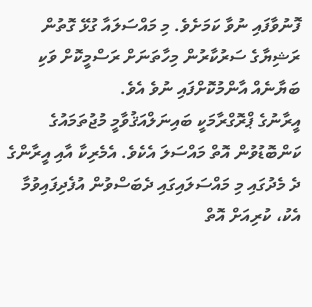ފޮނުވާފައި ނުވާ ކަމަށެވެ. މި މައްސަލައާ ގުޅޭ ގޮތުން ރަޝިޔާގެ ސަރުކާރުން މިހާތަނަށް ރަސްމީކޮށް ވަކި ބަޔާނެއް އާންމުކޮށްފައި ނުވެ އެވެ.
އީރާނުގެ ޕްރޮގްރާމަކީ ބައިނަލްއަޤުވާމީ މުޖުތަމައުގެ ކަންބޮޑުވުން އޮތް މައްސަލަ އެކެވެ. އެމެރިކާ އާއި އީރާންގެ ދެ މެދުގައި މި މައްސަލައިގައި ދެބަސްވުން އުފެދިފައިވުމާ އެކު، ކުރިއަށް އޮތް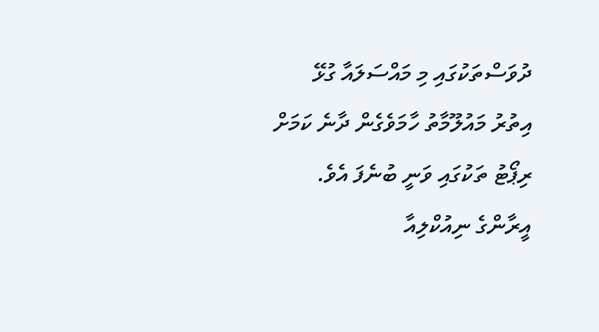ދުވަސްތަކުގައި މި މައްސަލައާ ގުޅޭ އިތުރު މައުލޫމާތު ހާމަވެގެން ދާނެ ކަމަށް ރިޕޯޓު ތަކުގައި ވަނީ ބުނެފަ އެވެ.
އީރާންގެ ނިއުކްލިއާ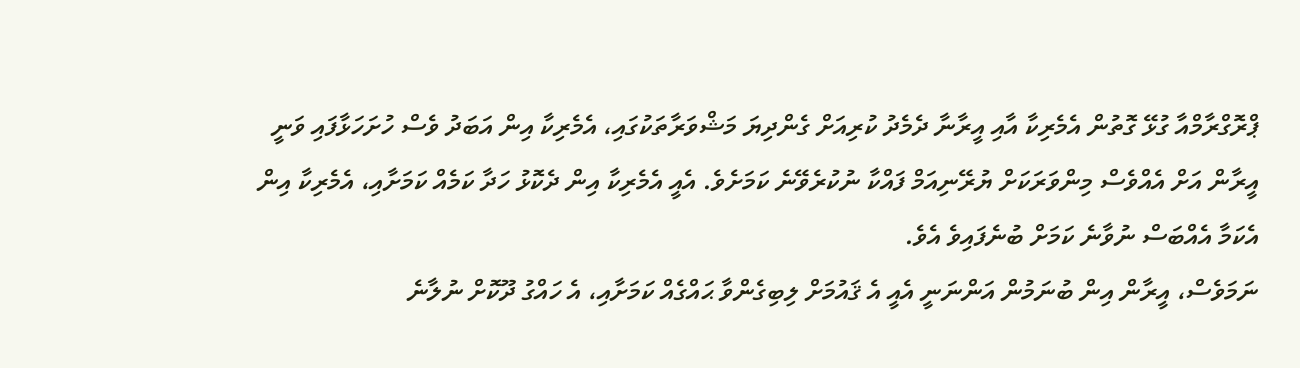ޕްރޮގްރާމްއާ ގުޅޭ ގޮތުން އެމެރިކާ އާއި އީރާނާ ދެމެދު ކުރިއަށް ގެންދިޔަ މަޝްވަރާތަކުގައި، އެމެރިކާ އިން އަބަދު ވެސް ހުށަހަޅާފައި ވަނީ އީރާން އަށް އެއްވެސް މިންވަރަކަށް ޔުރޭނިއަމް ފައްކާ ނުކުރެވޭނެ ކަމަށެވެ. އެއީ އެމެރިކާ އިން ދެކޮޅު ހަދާ ކަމެއް ކަމަށާއި، އެމެރިކާ އިން އެކަމާ އެއްބަސް ނުވާނެ ކަމަށް ބުނެފައިވެ އެވެ.
ނަމަވެސް، އީރާން އިން ބުނަމުން އަންނަނީ އެއީ އެ ޤައުމަށް ލިބިގެންވާ ޙައްގެއް ކަމަށާއި، އެ ހައްގު ދޫކޮށް ނުލާނެ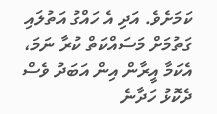ކަމަށެވެ. އަދި އެ ހައްގު އަތުލައި ގަތުމަށް މަސައްކަތް ކުރާ ނަމަ، އެކަމާ އީރާން އިން އަބަދު ވެސް ދެކޮޅު ހަދާނެ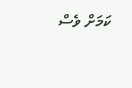ކަމަށް ވެސް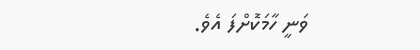ވަނީ ހާމަކޮށްފަ އެވެ.